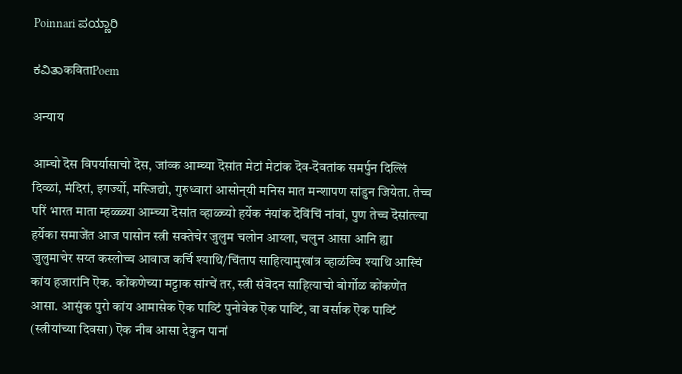Poinnari ಪಯ್ಣಾರಿ

ಕವಿತಾकविताPoem

अन्याय

आम्चो दॆस विपर्यासाचो दॆस, जांव्क आम्च्या दॆसांत मेटां मेटांक दॆव-दॆवतांक समर्पुन दिल्लिं दिव्ळां, मंदिरां, इगर्ज्यो, मस्जिद्यो, गुरुध्वारां आसोन्‌यी मनिस मात मन्शापण सांडुन जियेता. तेच्च परिं भारत माता म्हळ्ळ्या आम्च्या दॆसांत व्हाळ्च्यो हर्येक नंयांक दॆविंचिं नांवां, पुण तेच्च दॆसांत्ल्या हर्येका समाजेंत आज पासोन स्त्री सक्तेचेर जुलुम चलोन आय्ला, चलुन आसा आनि ह्या जुलुमाचेर सय्त कस्लोच्च आवाज कर्चि श्याथि/चिंताप साहित्यामुखांत्र व्हाळंव्चि श्याथि आस्चिं कांय हजारांनि ऎक. कोंकणेच्या मट्टाक सांग्चें तर, स्त्री संवॆदन साहित्याचो बोर्गोळ कोंकणेंत आसा. आसुंक पुरो कांय आमासेक ऎक पाव्टिं पुनोवेक ऎक पाव्टिं, वा वर्साक ऎक पाव्टिं (स्त्रीयांच्या दिवसा) ऎक नीब आसा देकुन पानां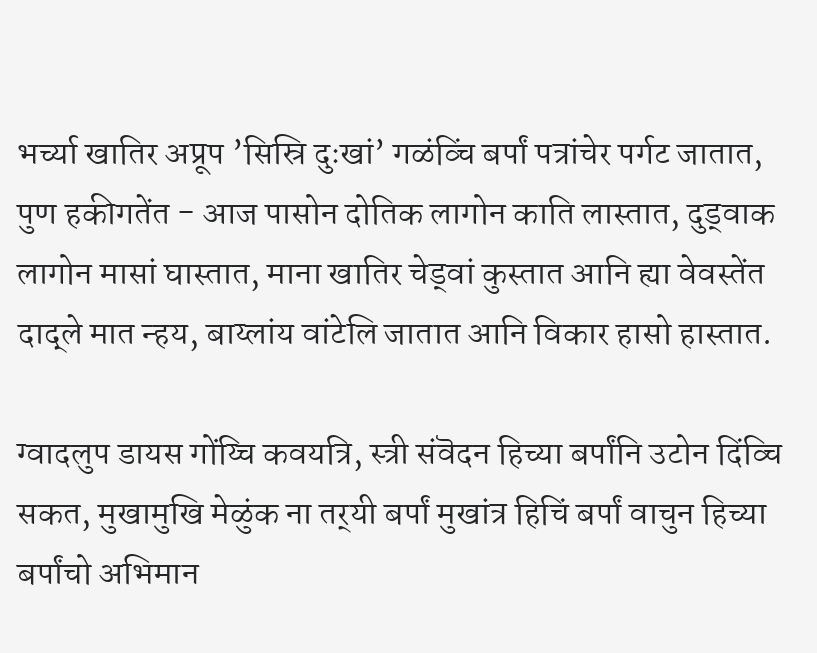भर्च्या खातिर अप्रूप ’सिस्रि दुःखां’ गळंव्चिं बर्पां पत्रांचेर पर्गट जातात, पुण हकीगतेंत - आज पासोन दोतिक लागोन काति लास्तात, दुड्वाक लागोन मासां घास्तात, माना खातिर चेड्वां कुस्तात आनि ह्या वेवस्तेंत दाद्ले मात न्हय, बाय्लांय वांटेलि जातात आनि विकार हासो हास्तात.

ग्वादलुप डायस गोंय्चि कवयत्रि, स्त्री संवॆदन हिच्या बर्पांनि उटोन दिंव्चि सकत, मुखामुखि मेळुंक ना तर्‌यी बर्पां मुखांत्र हिचिं बर्पां वाचुन हिच्या बर्पांचो अभिमान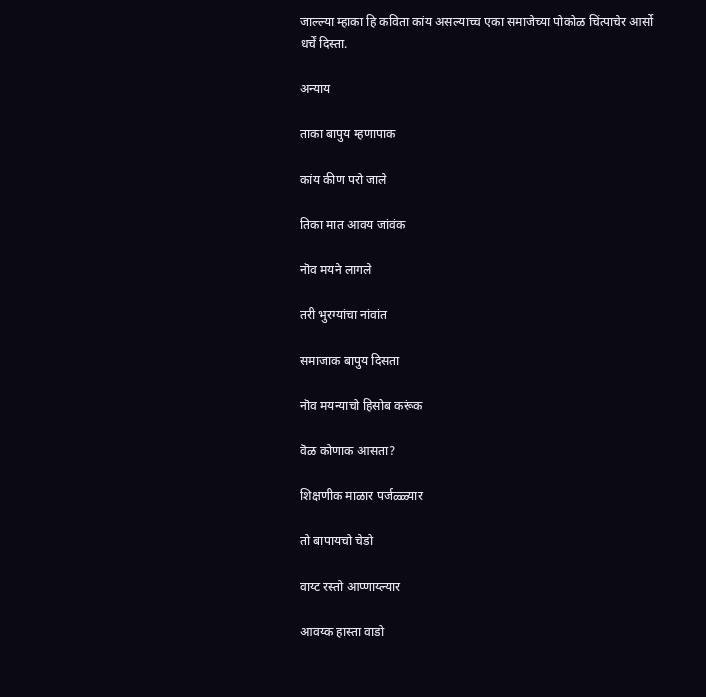जाल्ल्या म्हाका हि कविता कांय असल्याच्च एका समाजेच्या पोकोळ चिंत्पाचेर आर्सो धर्चें दिस्ता.

अन्याय

ताका बापुय म्हणापाक

कांय कीण परो जाले

तिका मात आवय जांवंक

नॊव मयने लागले

तरी भुरग्यांचा नांवांत

समाजाक बापुय दिसता

नॊव मयन्याचो हिसोब करूंक

वॆळ कोणाक आसता?

शिक्षणीक माळार पर्जळ्ळ्यार

तो बापायचो चेडो

वाय्ट रस्तो आप्णाय्ल्यार

आवय्क हास्ता वाडो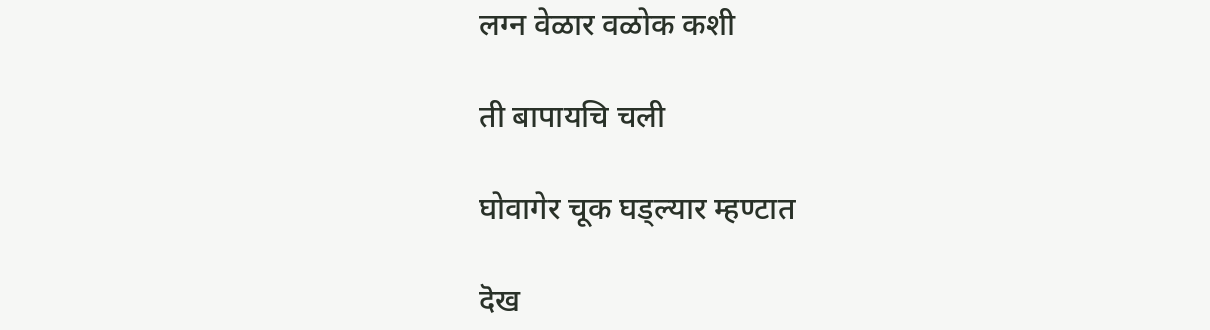लग्न वेळार वळोक कशी

ती बापायचि चली

घोवागेर चूक घड्ल्यार म्हण्टात

दॆख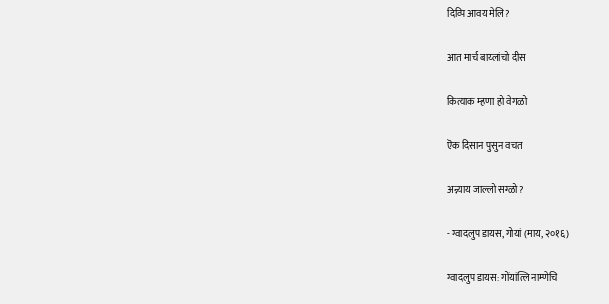दिव्पि आवय मेलि?

आत मार्च बाय्लांचो दीस

कित्याक म्हणा हो वेगळो

ऎक दिसान पुसुन वचत

अन्न्याय जाल्लो सग्ळो?

- ग्वादलुप डायस, गोयां (माय, २०१६)

ग्वादलुप डायस: गोंयांत्लि नाम्णेचि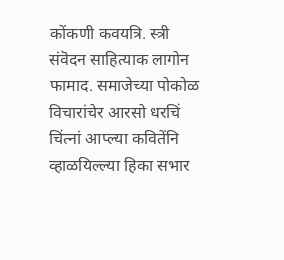कोंकणी कवयत्रि. स्त्री संवॆदन साहित्याक लागोन फामाद. समाजेच्या पोकोळ विचारांचेर आरसो धरचिं चिंत्नां आप्ल्या कवितेंनि व्हाळयिल्ल्या हिका सभार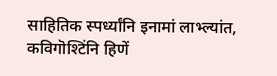साहितिक स्पर्ध्यांनि इनामां लाभ्ल्यांत, कविगॊश्टिंनि हिणें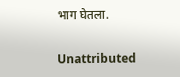भाग घेतला.

Unattributed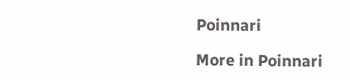Poinnari

More in Poinnari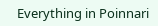Everything in Poinnari